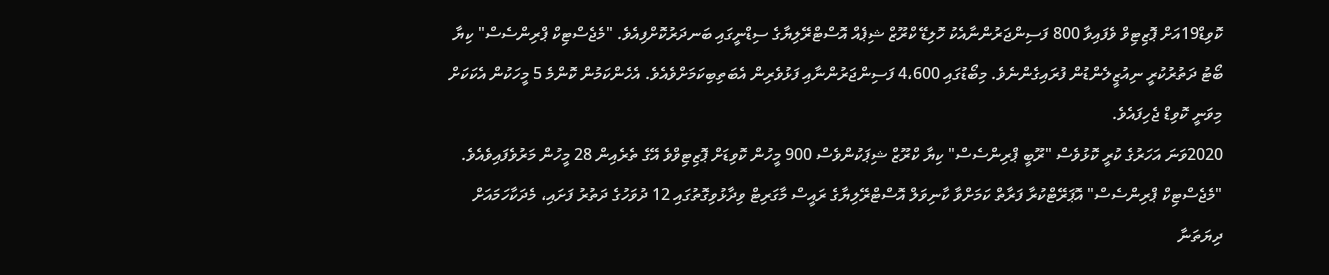ކޮވިޑް19އަށް ޕޮޒިޓިވް ވެފައިވާ 800 ފަސިންޖަރުންނާއެކު ހޮލިޑޭ ކްރޫޒް ޝިޕެއް އޮސްޓްރޭލިޔާގެ ސިޑްނީގައި ބަނދަރުކޮށްފިއެވެ. "މެޖެސްޓިކް ޕްރިންސެސް" ކިޔާ ބޯޓު ދަތުރުކުރީ ނިއުޒީލެންޑުން ފުރައިގެންނެވެ. މިބޯޑުގައި 4،600 ފަސިންޖަރުންނާއި ފަޅުވެރިން އެބަތިބިކަމަށްވެއެވެ. އެހެންކަމުން ކޮންމެ 5 މީހަކުން އެކަކަށް މިވަނީ ކޮވިޑް ޖެހިފައެވެ.
2020ވަނަ އަހަރުގެ ކުރީ ކޮޅުވެސް "ރޫބީ ޕްރިންސެސް" ކިޔާ ކްރޫޒް ޝިޕަކުންވެސް 900 މީހުން ކޮވިޑަށް ޕޮޒިޓިވްވެ އޭގެ ތެރެއިން 28 މީހުން މަރުވެފައިވެއެވެ.
"މެޖެސްޓިކް ޕްރިންސެސް" އޮޕަރޭޓްކުރާ ފަރާތް ކަމަށްވާ ކާނިވަލް އޮސްޓްރޭލިޔާގެ ރައީސް މާގަރިޓް ވިދާޅުވިގޮތުގައި 12 ދުވަހުގެ ދަތުރު ފަށައި، މެދަކާހަމައަށް ދިޔަތަނާ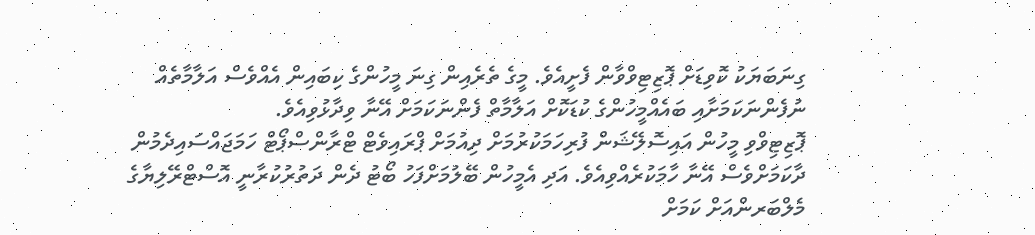ގިނަބަޔަކު ކޮވިޑަށް ޕޮޒިޓިވްވާން ފެށީއެވެ. މީގެ ތެރެއިން ގިނަ މީހުންގެ ކިބައިން އެއްވެސް އަލާމާތެއް ނުފެންނަކަމަށާއި ބައެއްމީހުންގެ ކުޑަކޮށް އަލާމާތް ފެންނަކަމަށް އޭނާ ވިދާޅުވިއެވެ.
ޕޮޒިޓިވްވި މީހުން އައިސޮލޭޝަން ފުރިހަމަކުރުމަށް ދިއުމަށް ޕްރައިވެޓް ޓްރާންސްޕޯޓް ހަމަޖައްސައިދެމުން ދާކަމަށްވެސް އޭނާ ހާމަކުރެއްވިއެވެ. އަދި އެމީހުން ބޭލުމަށްފަހު ބޯޓު ދެން ދަތުރުކުރާނީ އޮސްޓްރޭލިޔާގެ މެލްބަރންއަށް ކަމަށް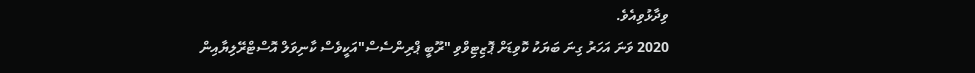ވިދާޅުވިއެވެ.
2020 ވަނަ އަހަރު ގިނަ ބަޔަކު ކޮވިޑަށް ޕޮޒިޓިވްވި "ރޫބީ ޕްރިންސެސް"އަކީވެސް ކާނިވަލް އޮސްޓްރޭލިޔާއިން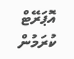އޮޕަރޭޓް ކުރަމުން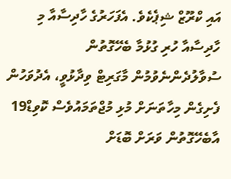އައި ކްރޫޒް ޝިޕެކެވެ. އެފަހަރުގެ ހާދިސާއާ މި ހާދިސާއާ ހުރި ގުޅުމާ ބެހޭގޮތުން ސުވާލުދެންނެވުމުން މާގަރިޓް ވިދާޅުވީ، އެދުވަހުން ފެށިގެން މިހާތަނަށް މުޅި މުޖްތަމައުވެސް ކޮވިޑް19 އާބެހޭގޮތުން ވަރަށް ބޮޑަށް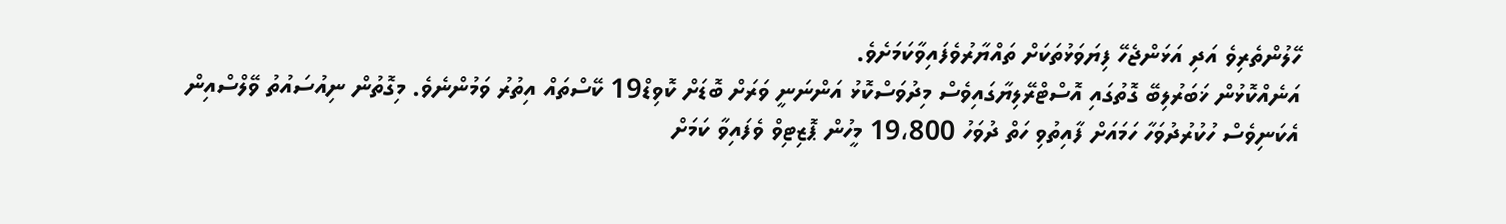ހޭލުންތެރިވެ އަދި އަޅަންޖެހޭ ފިޔަވަޅުތަކަށް ތައްޔާރުވެފައިވާކަމަށެވެ.
އަނެއްކޮޅުން ޚަބަރުލިބޭ ގޮތުގައި އޮސްޓްރޭލިޔާގައިވެސް މިދުވަސްކޮޅު އަންނަނީ ވަރަށް ބޮޑަށް ކޮވިޑް19 ކޭސްތައް އިތުރު ވަމުންނެވެ. މިގޮތުން ނިއުސައުތު ވޭލްސްއިން އެކަނިވެސް ހުކުރުދުވަހާ ހަމައަށް ފާއިތުވި ހަތް ދުވަހު 19،800 މީހުން ޕޮޒިޓިވް ވެފައިވާ ކަމަށް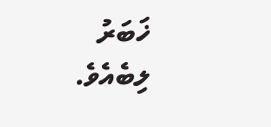ޚަބަރު ލިބެއެވެ.